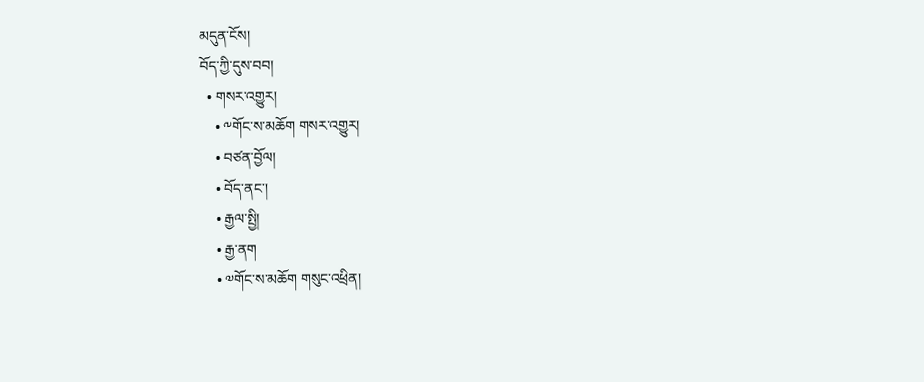མདུན་ངོས།
བོད་ཀྱི་དུས་བབ།
  • གསར་འགྱུར།
    • ༸གོང་ས་མཆོག གསར་འགྱུར།
    • བཙན་བྱོལ།
    • བོད་ནང་།
    • རྒྱལ་སྤྱི།
    • རྒྱ་ནག
    • ༧གོང་ས་མཆོག གསུང་འཕྲིན།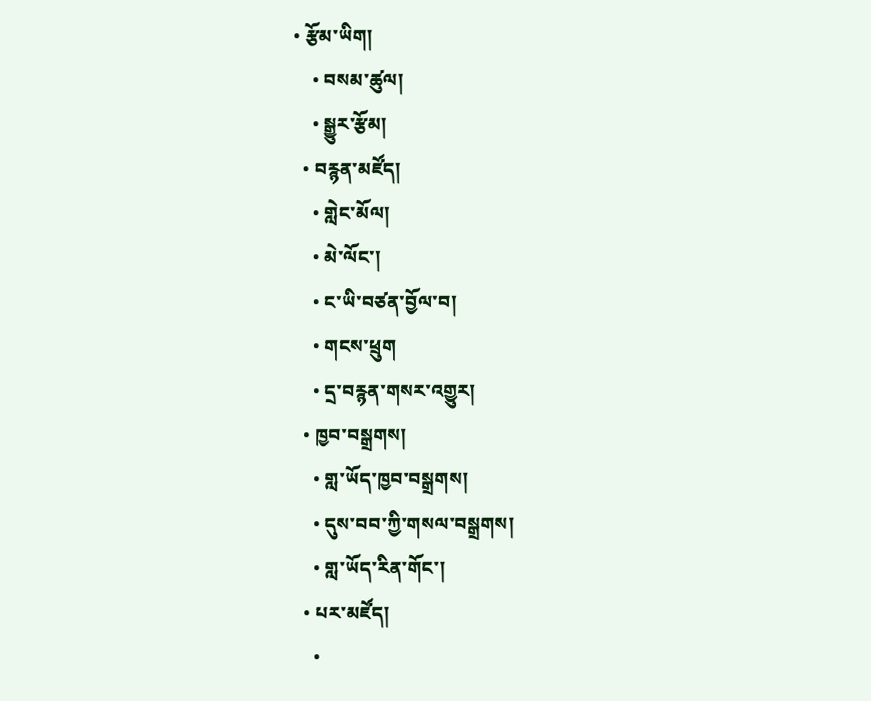• རྩོམ་ཡིག།
    • བསམ་ཚུལ།
    • སྒྱུར་རྩོམ།
  • བརྙན་མཛོད།
    • གླེང་མོལ།
    • མེ་ལོང་།
    • ང་ཡི་བཙན་བྱོལ་བ།
    • གངས་ཕྲུག
    • དྲ་བརྙན་གསར་འགྱུར།
  • ཁྱབ་བསྒྲགས།
    • གླ་ཡོད་ཁྱབ་བསྒྲགས།
    • དུས་བབ་ཀྱི་གསལ་བསྒྲགས།
    • གླ་ཡོད་རིན་གོང་།
  • པར་མཛོད།
    •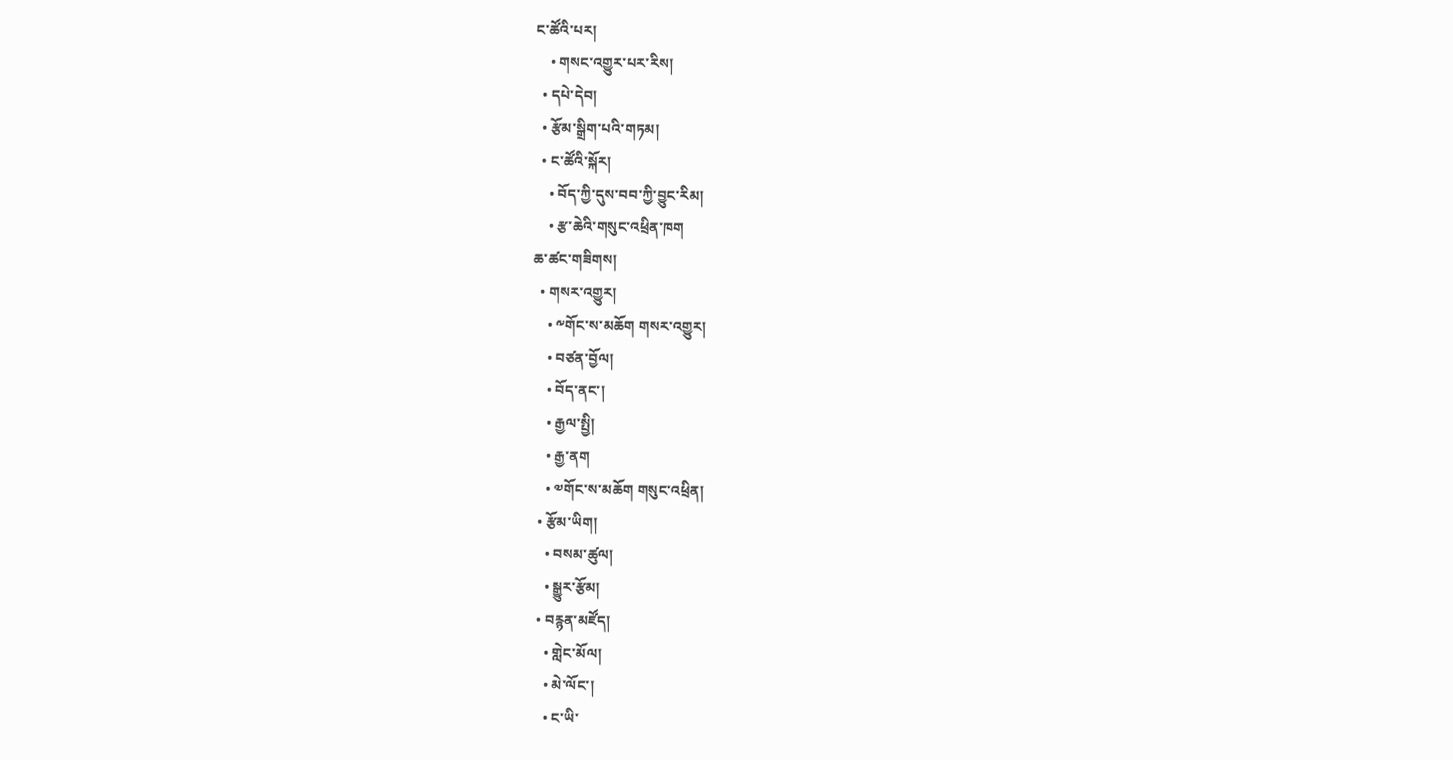ང་ཚོའི་པར།
    • གསང་འགྱུར་པར་རིས།
  • དཔེ་དེབ།
  • རྩོམ་སྒྲིག་པའི་གཏམ།
  • ང་ཚོའི་སྐོར།
    • བོད་ཀྱི་དུས་བབ་ཀྱི་བྱུང་རིམ།
    • རྩ་ཆེའི་གསུང་འཕྲིན་ཁག
ཆ་ཚང་གཟིགས།
  • གསར་འགྱུར།
    • ༸གོང་ས་མཆོག གསར་འགྱུར།
    • བཙན་བྱོལ།
    • བོད་ནང་།
    • རྒྱལ་སྤྱི།
    • རྒྱ་ནག
    • ༧གོང་ས་མཆོག གསུང་འཕྲིན།
  • རྩོམ་ཡིག།
    • བསམ་ཚུལ།
    • སྒྱུར་རྩོམ།
  • བརྙན་མཛོད།
    • གླེང་མོལ།
    • མེ་ལོང་།
    • ང་ཡི་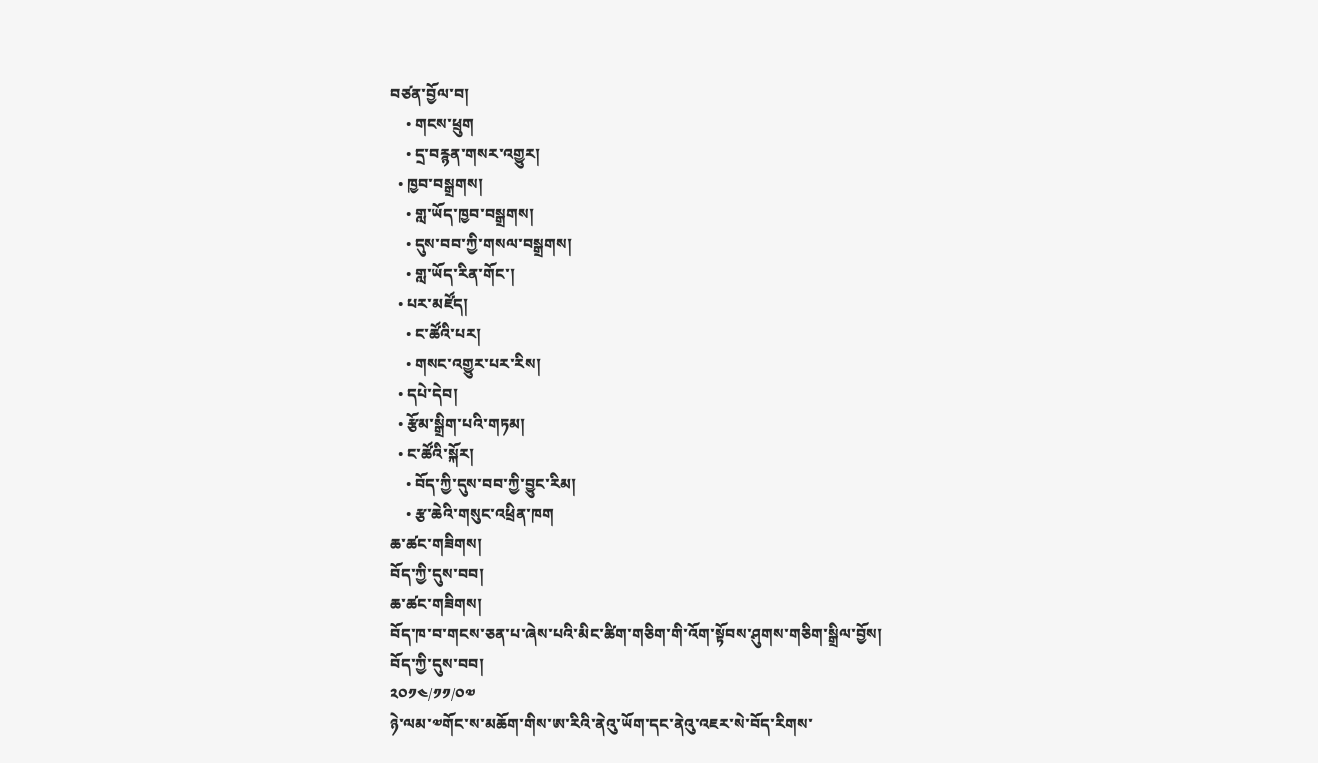བཙན་བྱོལ་བ།
    • གངས་ཕྲུག
    • དྲ་བརྙན་གསར་འགྱུར།
  • ཁྱབ་བསྒྲགས།
    • གླ་ཡོད་ཁྱབ་བསྒྲགས།
    • དུས་བབ་ཀྱི་གསལ་བསྒྲགས།
    • གླ་ཡོད་རིན་གོང་།
  • པར་མཛོད།
    • ང་ཚོའི་པར།
    • གསང་འགྱུར་པར་རིས།
  • དཔེ་དེབ།
  • རྩོམ་སྒྲིག་པའི་གཏམ།
  • ང་ཚོའི་སྐོར།
    • བོད་ཀྱི་དུས་བབ་ཀྱི་བྱུང་རིམ།
    • རྩ་ཆེའི་གསུང་འཕྲིན་ཁག
ཆ་ཚང་གཟིགས།
བོད་ཀྱི་དུས་བབ།
ཆ་ཚང་གཟིགས།
བོད་ཁ་བ་གངས་ཅན་པ་ཞེས་པའི་མིང་ཚིག་གཅིག་གི་འོག་སྟོབས་ཤུགས་གཅིག་སྒྲིལ་བྱོས།
བོད་ཀྱི་དུས་བབ།
༢༠༡༤/༡༡/༠༧
ཉེ་ལམ་༧གོང་ས་མཆོག་གིས་ཨ་རིའི་ནེའུ་ཡོག་དང་ནེའུ་འཇར་སེ་བོད་རིགས་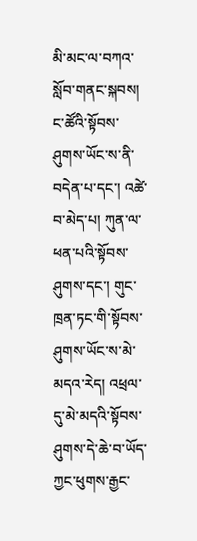མི་མང་ལ་བཀའ་སློབ་གནང་སྐབས། ང་ཚོའི་སྟོབས་ཤུགས་ཡོང་ས་ནི་བདེན་པ་དང་། འཚེ་བ་མེད་པ། ཀུན་ལ་ཕན་པའི་སྟོབས་ཤུགས་དང་། གུང་ཁྲན་ཏང་གི་སྟོབས་ཤུགས་ཡོང་ས་མེ་མདའ་རེད། འཕྲལ་དུ་མེ་མདའི་སྟོབས་ཤུགས་དེ་ཆེ་བ་ཡོད་ཀྱང་ཕུགས་རྒྱང་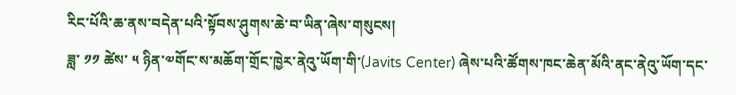རིང་པོའི་ཆ་ནས་བདེན་པའི་སྟོབས་ཤུགས་ཆེ་བ་ཡིན་ཞེས་གསུངས།
ཟླ་ ༡༡ ཚེས་ ༥ ཉིན་༧གོང་ས་མཆོག་གྲོང་ཁྱེར་ནེའུ་ཡོག་གི་(Javits Center) ཞེས་པའི་ཚོགས་ཁང་ཆེན་མོའི་ནང་ནེའུ་ཡོག་དང་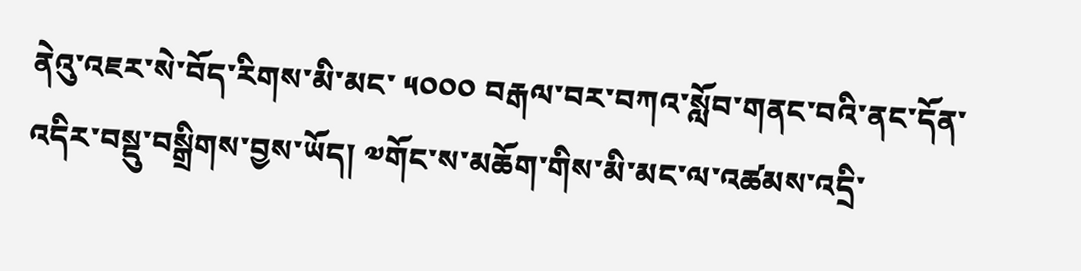ནེའུ་འཇར་སེ་བོད་རིགས་མི་མང་ ༥༠༠༠ བརྒལ་བར་བཀའ་སློབ་གནང་བའི་ནང་དོན་འདིར་བསྡུ་བསྒྲིགས་བྱས་ཡོད། ༧གོང་ས་མཆོག་གིས་མི་མང་ལ་འཚམས་འདྲི་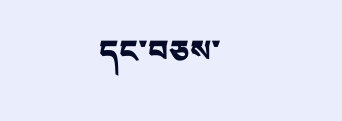དང་བཅས་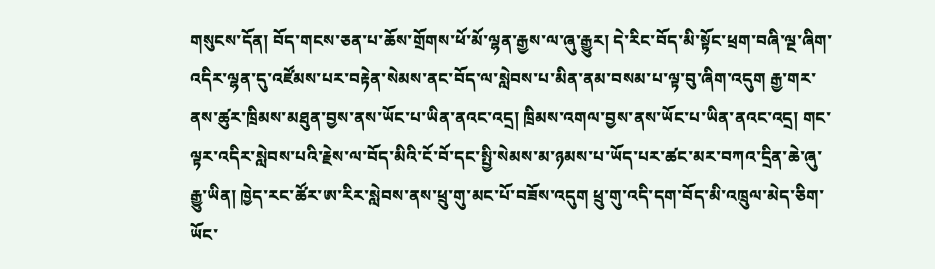གསུངས་དོན། བོད་གངས་ཅན་པ་ཆོས་གྲོགས་ཕོ་མོ་ལྷན་རྒྱས་ལ་ཞུ་རྒྱུར། དེ་རིང་བོད་མི་སྟོང་ཕྲག་བཞི་ལྔ་ཞིག་འདིར་ལྷན་དུ་འཛོམས་པར་བརྟེན་སེམས་ནང་བོད་ལ་སླེབས་པ་མིན་ནམ་བསམ་པ་ལྟ་བུ་ཞིག་འདུག རྒྱ་གར་ནས་ཚུར་ཁྲིམས་མཐུན་བྱས་ནས་ཡོང་པ་ཡིན་ནའང་འདྲ། ཁྲིམས་འགལ་བྱས་ནས་ཡོང་པ་ཡིན་ནའང་འདྲ། གང་ལྟར་འདིར་སླེབས་པའི་རྗེས་ལ་བོད་མིའི་ངོ་བོ་དང་སྤྱི་སེམས་མ་ཉམས་པ་ཡོད་པར་ཚང་མར་བཀའ་དྲིན་ཆེ་ཞུ་རྒྱུ་ཡིན། ཁྱེད་རང་ཚོར་ཨ་རིར་སླེབས་ནས་ཕྲུ་གུ་མང་པོ་བཟོས་འདུག ཕྲུ་གུ་འདི་དག་བོད་མི་འཁྲུལ་མེད་ཅིག་ཡོང་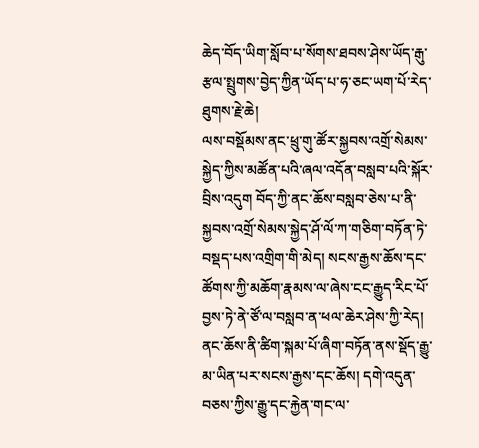ཆེད་བོད་ཡིག་སློབ་པ་སོགས་ཐབས་ཤེས་ཡོད་རྒུ་རྩལ་སྤྲུགས་བྱེད་ཀྱིན་ཡོད་པ་ཧ་ཅང་ཡག་པོ་རེད་ཐུགས་རྗེ་ཆེ།
ལས་བསྡོམས་ནང་ཕྲུ་གུ་ཚོར་སྐྱབས་འགྲོ་སེམས་སྐྱེད་ཀྱིས་མཚོན་པའི་ཞལ་འདོན་བསླབ་པའི་སྐོར་བྲིས་འདུག བོད་ཀྱི་ནང་ཆོས་བསླབ་ཅེས་པ་ནི་སྐྱབས་འགྲོ་སེམས་སྐྱེད་ཤོ་ལོ་ཀ་གཅིག་བཏོན་ཏེ་བསྡད་པས་འགྲིག་གི་མེད། སངས་རྒྱས་ཆོས་དང་ཚོགས་ཀྱི་མཆོག་རྣམས་ལ་ཞེས་ངང་རྒྱུད་རིང་པོ་བྱས་ཏེ་ནེ་ཙོ་ལ་བསླབ་ན་ཕལ་ཆེར་ཤེས་ཀྱི་རེད། ནང་ཆོས་ནི་ཚིག་སྐམ་པོ་ཞིག་བཏོན་ནས་སྡོད་རྒྱུ་མ་ཡིན་པར་སངས་རྒྱས་དང་ཆོས། དགེ་འདུན་བཅས་ཀྱིས་རྒྱུ་དང་རྐྱེན་གང་ལ་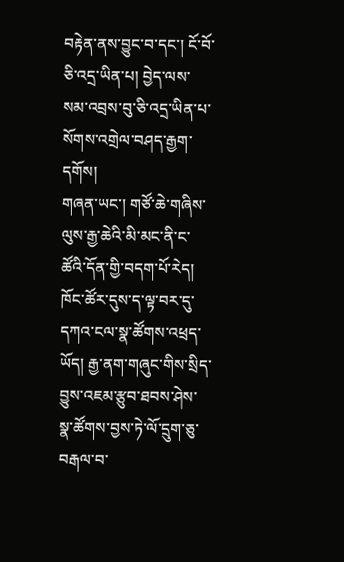བརྟེན་ནས་བྱུང་བ་དང་། ངོ་བོ་ཅི་འདྲ་ཡིན་པ། བྱེད་ལས་སམ་འབྲས་བུ་ཅི་འདྲ་ཡིན་པ་སོགས་འགྲེལ་བཤད་རྒྱག་དགོས།
གཞན་ཡང་། གཙོ་ཆེ་གཞིས་ལུས་རྒྱ་ཆེའི་མི་མང་ནི་ང་ཚོའི་དོན་གྱི་བདག་པོ་རེད། ཁོང་ཚོར་དུས་ད་ལྟ་བར་དུ་དཀའ་ངལ་སྣ་ཚོགས་འཕྲད་ཡོད། རྒྱ་ནག་གཞུང་གིས་སྲིད་བྱུས་འཇམ་རྩུབ་ཐབས་ཤེས་སྣ་ཚོགས་བྱས་ཏེ་ལོ་དྲུག་ཅུ་བརྒལ་བ་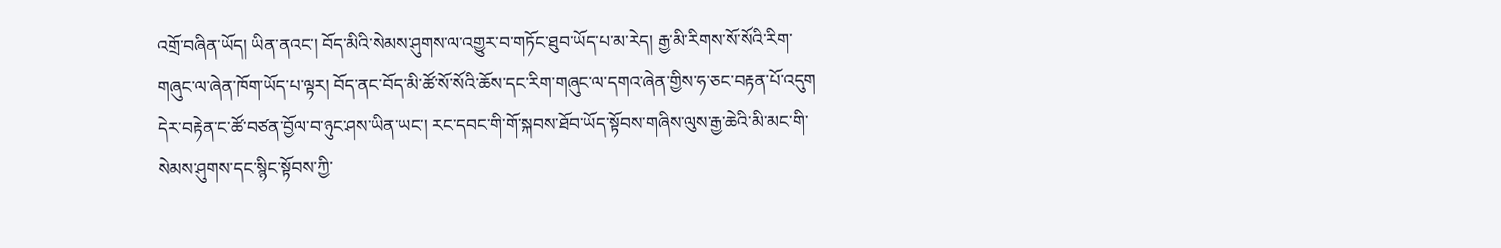འགྲོ་བཞིན་ཡོད། ཡིན་ནའང་། བོད་མིའི་སེམས་ཤུགས་ལ་འགྱུར་བ་གཏོང་ཐུབ་ཡོད་པ་མ་རེད། རྒྱ་མི་རིགས་སོ་སོའི་རིག་གཞུང་ལ་ཞེན་ཁོག་ཡོད་པ་ལྟར། བོད་ནང་བོད་མི་ཚོ་སོ་སོའི་ཆོས་དང་རིག་གཞུང་ལ་དགའ་ཞེན་གྱིས་ཧ་ཅང་བརྟན་པོ་འདུག དེར་བརྟེན་ང་ཚོ་བཙན་བྱོལ་བ་ཉུང་ཤས་ཡིན་ཡང་། རང་དབང་གི་གོ་སྐབས་ཐོབ་ཡོད་སྟོབས་གཞིས་ལུས་རྒྱ་ཆེའི་མི་མང་གི་སེམས་ཤུགས་དང་སྙིང་སྟོབས་ཀྱི་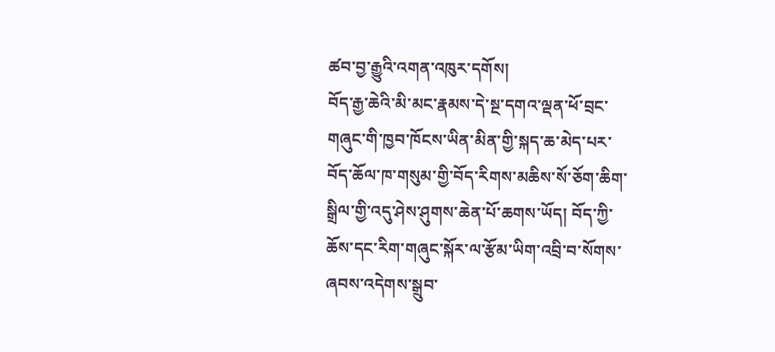ཚབ་བྱ་རྒྱུའི་འགན་འཁུར་དགོས།
བོད་རྒྱ་ཆེའི་མི་མང་རྣམས་དེ་སྔ་དགའ་ལྡན་ཕོ་བྲང་གཞུང་གི་ཁྱབ་ཁོངས་ཡིན་མིན་གྱི་སྐད་ཆ་མེད་པར་བོད་ཆོལ་ཁ་གསུམ་གྱི་བོད་རིགས་མཆིས་སོ་ཅོག་ཆིག་སྒྲིལ་གྱི་འདུ་ཤེས་ཤུགས་ཆེན་པོ་ཆགས་ཡོད། བོད་ཀྱི་ཆོས་དང་རིག་གཞུང་སྐོར་ལ་རྩོམ་ཡིག་འབྲི་བ་སོགས་ཞབས་འདེགས་སྒྲུབ་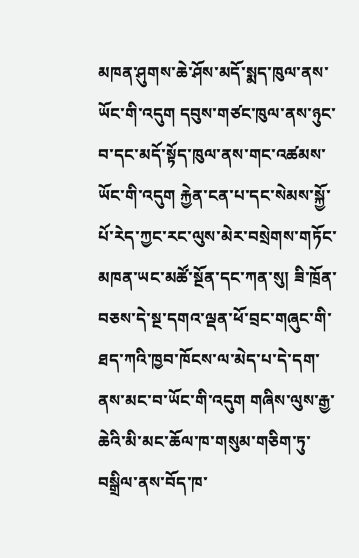མཁན་ཤུགས་ཆེ་ཤོས་མདོ་སྨད་ཁུལ་ནས་ཡོང་གི་འདུག དབུས་གཙང་ཁུལ་ནས་ཉུང་བ་དང་མདོ་སྟོད་ཁུལ་ནས་གང་འཚམས་ཡོང་གི་འདུག རྐྱེན་ངན་པ་དང་སེམས་སྐྱོ་པོ་རེད་ཀྱང་རང་ལུས་མེར་བསྲེགས་གཏོང་མཁན་ཡང་མཚོ་སྔོན་དང་ཀན་སུ། ཟི་ཁྲོན་བཅས་དེ་སྔ་དགའ་ལྡན་ཕོ་བྲང་གཞུང་གི་ཐད་ཀའི་ཁྱབ་ཁོངས་ལ་མེད་པ་དེ་དག་ནས་མང་བ་ཡོང་གི་འདུག གཞིས་ལུས་རྒྱ་ཆེའི་མི་མང་ཆོལ་ཁ་གསུམ་གཅིག་ཏུ་བསྒྲིལ་ནས་བོད་ཁ་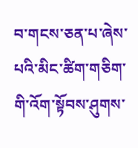བ་གངས་ཅན་པ་ཞེས་པའི་མིང་ཚིག་གཅིག་གི་འོག་སྟོབས་ཤུགས་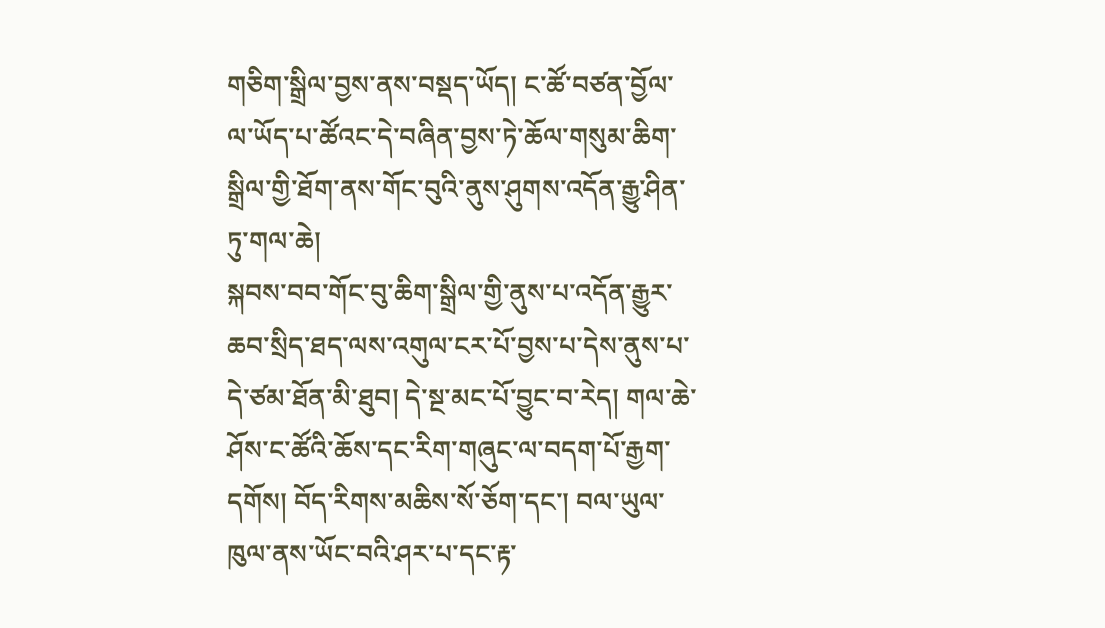གཅིག་སྒྲིལ་བྱས་ནས་བསྡད་ཡོད། ང་ཚོ་བཙན་བྱོལ་ལ་ཡོད་པ་ཚོའང་དེ་བཞིན་བྱས་ཏེ་ཆོལ་གསུམ་ཆིག་སྒྲིལ་གྱི་ཐོག་ནས་གོང་བུའི་ནུས་ཤུགས་འདོན་རྒྱུ་ཤིན་ཏུ་གལ་ཆེ།
སྐབས་བབ་གོང་བུ་ཆིག་སྒྲིལ་གྱི་ནུས་པ་འདོན་རྒྱུར་ཆབ་སྲིད་ཐད་ལས་འགུལ་ངར་པོ་བྱས་པ་དེས་ནུས་པ་དེ་ཙམ་ཐོན་མི་ཐུབ། དེ་སྔ་མང་པོ་བྱུང་བ་རེད། གལ་ཆེ་ཤོས་ང་ཚོའི་ཆོས་དང་རིག་གཞུང་ལ་བདག་པོ་རྒྱག་དགོས། བོད་རིགས་མཆིས་སོ་ཅོག་དང་། བལ་ཡུལ་ཁུལ་ནས་ཡོང་བའི་ཤར་པ་དང་རྟ་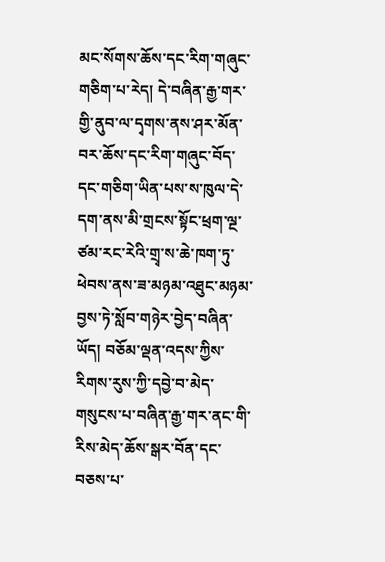མང་སོགས་ཆོས་དང་རིག་གཞུང་གཅིག་པ་རེད། དེ་བཞིན་རྒྱ་གར་གྱི་ནུབ་ལ་དྭགས་ནས་ཤར་མོན་བར་ཆོས་དང་རིག་གཞུང་བོད་དང་གཅིག་ཡིན་པས་ས་ཁུལ་དེ་དག་ནས་མི་གྲངས་སྟོང་ཕྲག་ལྔ་ཙམ་རང་རེའི་གྲྭ་ས་ཆེ་ཁག་ཏུ་ཕེབས་ནས་ཟ་མཉམ་འཐུང་མཉམ་བྱས་ཏེ་སློབ་གཉེར་བྱེད་བཞིན་ཡོད། བཅོམ་ལྡན་འདས་ཀྱིས་རིགས་རུས་ཀྱི་དབྱེ་བ་མེད་གསུངས་པ་བཞིན་རྒྱ་གར་ནང་གི་རིས་མེད་ཆོས་སྒར་བོན་དང་བཅས་པ་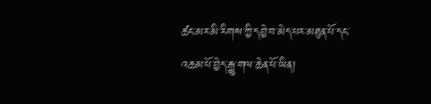ཚང་མར་མི་རིགས་ཀྱི་དབྱེ་བ་མེད་པར་མཐུན་པོ་དང་འཆམ་པོ་བྱེད་རྒྱུ་གལ་ཆེན་པོ་ཡིན།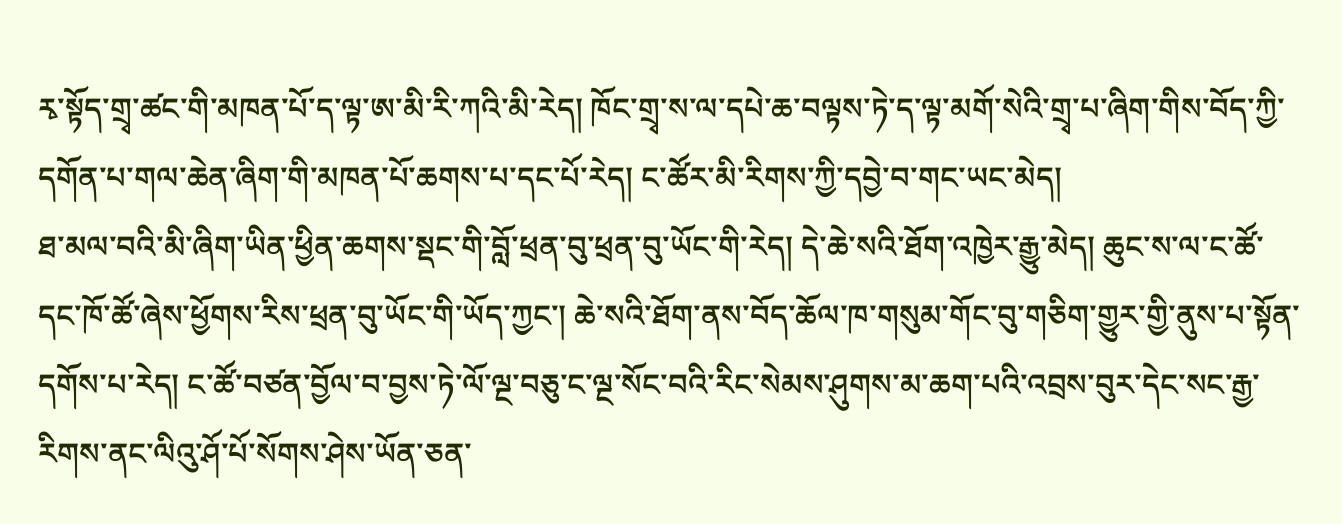རྭ་སྟོད་གྲྭ་ཚང་གི་མཁན་པོ་ད་ལྟ་ཨ་མི་རི་ཀའི་མི་རེད། ཁོང་གྲྭ་ས་ལ་དཔེ་ཆ་བལྟས་ཏེ་ད་ལྟ་མགོ་སེའི་གྲྭ་པ་ཞིག་གིས་བོད་ཀྱི་དགོན་པ་གལ་ཆེན་ཞིག་གི་མཁན་པོ་ཆགས་པ་དང་པོ་རེད། ང་ཚོར་མི་རིགས་ཀྱི་དབྱེ་བ་གང་ཡང་མེད།
ཐ་མལ་བའི་མི་ཞིག་ཡིན་ཕྱིན་ཆགས་སྡང་གི་བློ་ཕྲན་བུ་ཕྲན་བུ་ཡོང་གི་རེད། དེ་ཆེ་སའི་ཐོག་འཁྱེར་རྒྱུ་མེད། ཆུང་ས་ལ་ང་ཚོ་དང་ཁོ་ཚོ་ཞེས་ཕྱོགས་རིས་ཕྲན་བུ་ཡོང་གི་ཡོད་ཀྱང་། ཆེ་སའི་ཐོག་ནས་བོད་ཆོལ་ཁ་གསུམ་གོང་བུ་གཅིག་གྱུར་གྱི་ནུས་པ་སྟོན་དགོས་པ་རེད། ང་ཚོ་བཙན་བྱོལ་བ་བྱས་ཏེ་ལོ་ལྔ་བཅུ་ང་ལྔ་སོང་བའི་རིང་སེམས་ཤུགས་མ་ཆག་པའི་འབྲས་བུར་དེང་སང་རྒྱ་རིགས་ནང་ལིའུ་ཤོ་པོ་སོགས་ཤེས་ཡོན་ཅན་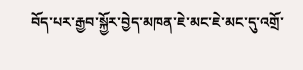བོད་པར་རྒྱབ་སྐྱོར་བྱེད་མཁན་ཇེ་མང་ཇེ་མང་དུ་འགྲོ་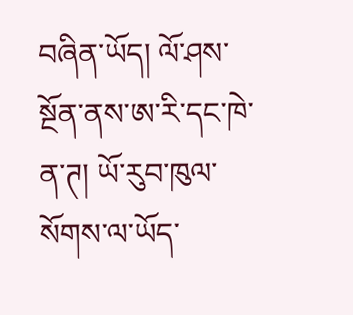བཞིན་ཡོད། ལོ་ཤས་སྔོན་ནས་ཨ་རི་དང་ཁེ་ན་ཊ། ཡོ་རུབ་ཁུལ་སོགས་ལ་ཡོད་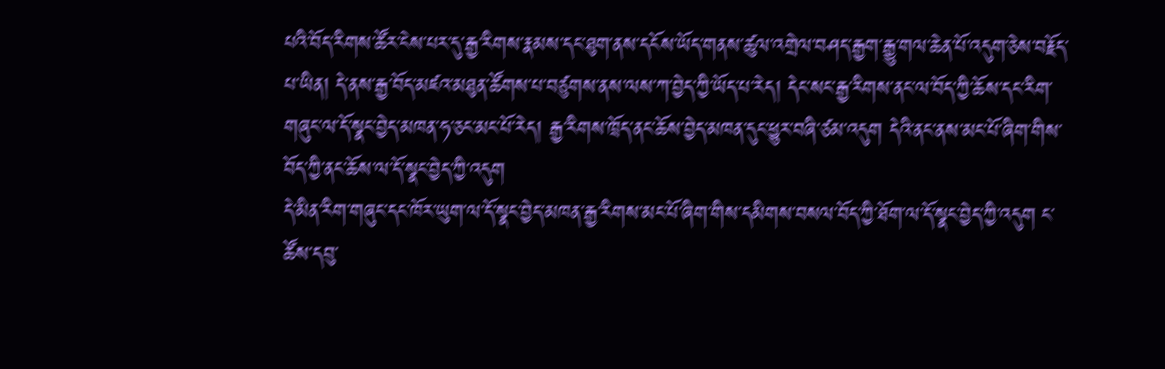པའི་བོད་རིགས་ཚོར་ངེས་པར་དུ་རྒྱ་རིགས་རྣམས་དང་ཐུག་ནས་དངོས་ཡོད་གནས་ཚུལ་འགྲེལ་བཤད་རྒྱག་རྒྱུ་གལ་ཆེན་པོ་འདུག་ཅེས་བརྗོད་པ་ཡིན། དེ་ནས་རྒྱ་བོད་མཛའ་མཐུན་ཚོགས་པ་བཙུགས་ནས་ལས་ཀ་བྱེད་ཀྱི་ཡོད་པ་རེད། དེང་སང་རྒྱ་རིགས་ནང་ལ་བོད་ཀྱི་ཆོས་དང་རིག་གཞུང་ལ་དོ་སྣང་བྱེད་མཁན་ཧ་ཅང་མང་པོ་རེད། རྒྱ་རིགས་ཁྲོད་ནང་ཆོས་བྱེད་མཁན་དུང་ཕྱུར་བཞི་ཙམ་འདུག དེའི་ནང་ནས་མང་པོ་ཞིག་གིས་བོད་ཀྱི་ནང་ཆོས་ལ་དོ་སྣང་བྱེད་ཀྱི་འདུག
དེ་མིན་རིག་གཞུང་དང་ཁོར་ཡུག་ལ་དོ་སྣང་བྱེད་མཁན་རྒྱ་རིགས་མང་པོ་ཞིག་གིས་དམིགས་བསལ་བོད་ཀྱི་ཐོག་ལ་དོ་སྣང་བྱེད་ཀྱི་འདུག ང་ཚོས་དབུ་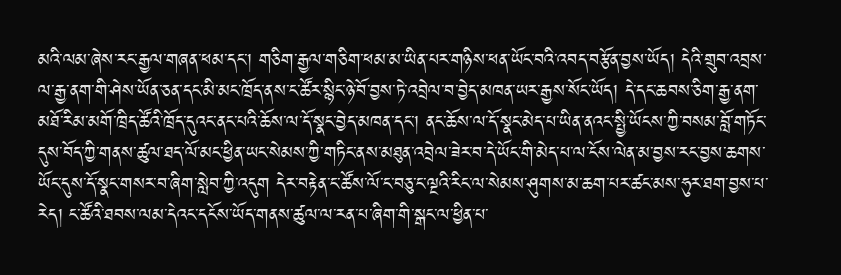མའི་ལམ་ཞེས་རང་རྒྱལ་གཞན་ཕམ་དང་། གཅིག་རྒྱལ་གཅིག་ཕམ་མ་ཡིན་པར་གཉིས་ཕན་ཡོང་བའི་འབད་བརྩོན་བྱས་ཡོད། དེའི་གྲུབ་འབྲས་ལ་རྒྱ་ནག་གི་ཤེས་ཡོན་ཅན་དང་མི་མང་ཁྲོད་ནས་ང་ཚོར་སྙིང་ཉེ་བོ་བྱས་ཏེ་འབྲེལ་བ་བྱེད་མཁན་ཡར་རྒྱས་སོང་ཡོད། དེ་དང་ཆབས་ཅིག་རྒྱ་ནག་མཐོ་རིམ་མགོ་ཁྲིད་ཚོའི་ཁྲོད་དུའང་ནང་པའི་ཆོས་ལ་དོ་སྣང་བྱེད་མཁན་དང་། ནང་ཆོས་ལ་དོ་སྣང་མེད་པ་ཡིན་ནའང་སྤྱི་ཡོངས་ཀྱི་བསམ་བློ་གཏོང་དུས་བོད་ཀྱི་གནས་ཚུལ་ཐད་ལོ་མང་ཕྱིན་ཡང་སེམས་ཀྱི་གཏིང་ནས་མཐུན་འབྲེལ་ཟེར་བ་དེ་ཡོང་གི་མེད་པ་ལ་ངོས་ལེན་མ་བྱས་རང་བྱས་ཆགས་ཡོང་དུས་དོ་སྣང་གསར་བ་ཞིག་སླེབ་ཀྱི་འདུག དེར་བརྟེན་ང་ཚོས་ལོ་ང་བཅུ་ང་ལྔའི་རིང་ལ་སེམས་ཤུགས་མ་ཆག་པར་ཚང་མས་ཧུར་ཐག་བྱས་པ་རེད། ང་ཚོའི་ཐབས་ལམ་དེའང་དངོས་ཡོད་གནས་ཚུལ་ལ་རན་པ་ཞིག་གི་སྒང་ལ་ཕྱིན་པ་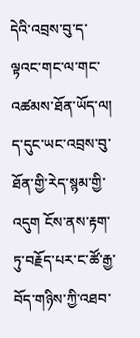དེའི་འབྲས་བུ་ད་ལྟའང་གང་ལ་གང་འཚམས་ཐོན་ཡོད་ལ། ད་དུང་ཡང་འབྲས་བུ་ཐོན་གྱི་རེད་སྙམ་གྱི་འདུག ངོས་ནས་རྟག་ཏུ་བརྗོད་པར་ང་ཚོ་རྒྱ་བོད་གཉིས་ཀྱི་འཐབ་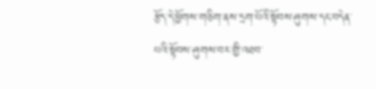རྩོད་དེ་ཕྱོགས་གཅིག་ནས་དྲག་པོའི་སྟོབས་ཤུགས་དང་བདེན་པའི་སྟོབས་ཤུགས་བར་གྱི་འཐབ་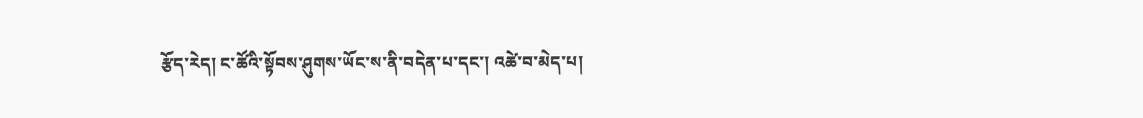རྩོད་རེད། ང་ཚོའི་སྟོབས་ཤུགས་ཡོང་ས་ནི་བདེན་པ་དང་། འཚེ་བ་མེད་པ།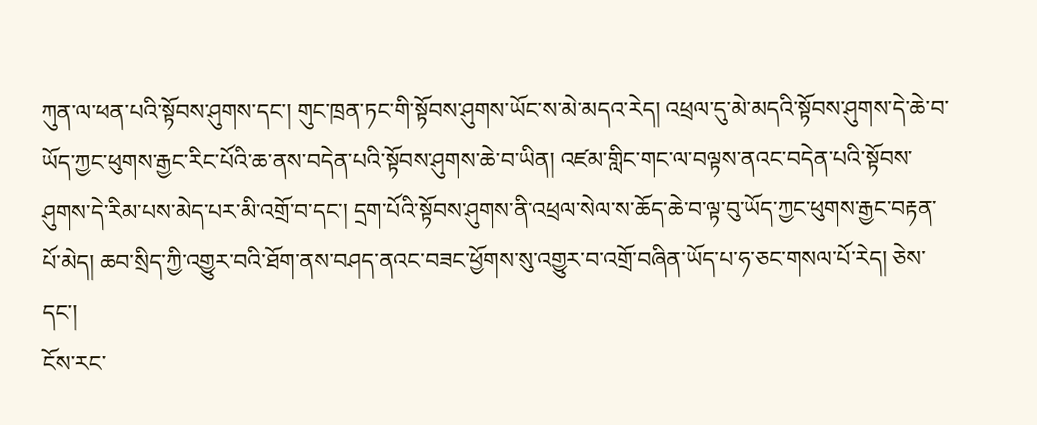ཀུན་ལ་ཕན་པའི་སྟོབས་ཤུགས་དང་། གུང་ཁྲན་ཏང་གི་སྟོབས་ཤུགས་ཡོང་ས་མེ་མདའ་རེད། འཕྲལ་དུ་མེ་མདའི་སྟོབས་ཤུགས་དེ་ཆེ་བ་ཡོད་ཀྱང་ཕུགས་རྒྱང་རིང་པོའི་ཆ་ནས་བདེན་པའི་སྟོབས་ཤུགས་ཆེ་བ་ཡིན། འཛམ་གླིང་གང་ལ་བལྟས་ནའང་བདེན་པའི་སྟོབས་ཤུགས་དེ་རིམ་པས་མེད་པར་མི་འགྲོ་བ་དང་། དྲག་པོའི་སྟོབས་ཤུགས་ནི་འཕྲལ་སེལ་ས་ཆོད་ཆེ་བ་ལྟ་བུ་ཡོད་ཀྱང་ཕུགས་རྒྱང་བརྟན་པོ་མེད། ཆབ་སྲིད་ཀྱི་འགྱུར་བའི་ཐོག་ནས་བཤད་ནའང་བཟང་ཕྱོགས་སུ་འགྱུར་བ་འགྲོ་བཞིན་ཡོད་པ་ཧ་ཅང་གསལ་པོ་རེད། ཅེས་དང་།
ངོས་རང་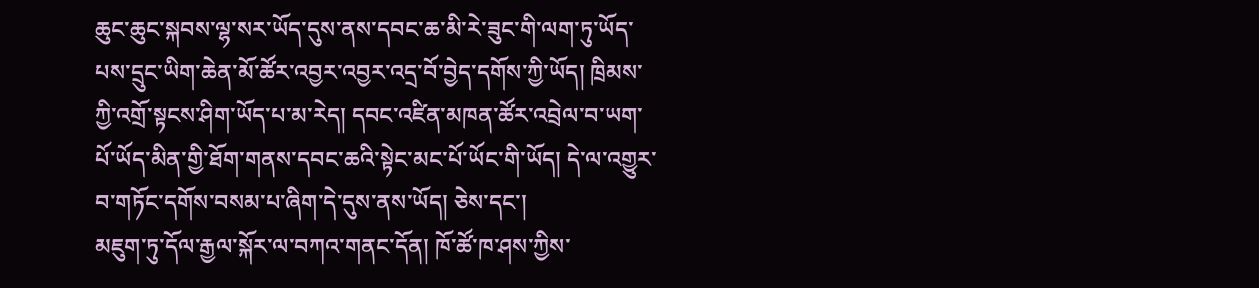ཆུང་ཆུང་སྐབས་ལྷ་སར་ཡོད་དུས་ནས་དབང་ཆ་མི་རེ་ཟུང་གི་ལག་ཏུ་ཡོད་པས་དྲུང་ཡིག་ཆེན་མོ་ཚོར་འབྱར་འབྱར་འདྲ་བོ་བྱེད་དགོས་ཀྱི་ཡོད། ཁྲིམས་ཀྱི་འགྲོ་སྟངས་ཤིག་ཡོད་པ་མ་རེད། དབང་འཛིན་མཁན་ཚོར་འབྲེལ་བ་ཡག་པོ་ཡོད་མིན་གྱི་ཐོག་གནས་དབང་ཆའི་སྟེང་མང་པོ་ཡོང་གི་ཡོད། དེ་ལ་འགྱུར་བ་གཏོང་དགོས་བསམ་པ་ཞིག་དེ་དུས་ནས་ཡོད། ཅེས་དང་།
མཇུག་ཏུ་དོལ་རྒྱལ་སྐོར་ལ་བཀའ་གནང་དོན། ཁོ་ཚོ་ཁ་ཤས་ཀྱིས་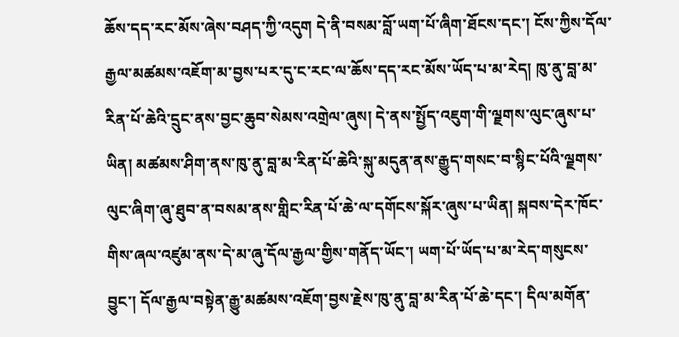ཆོས་དད་རང་མོས་ཞེས་བཤད་ཀྱི་འདུག དེ་ནི་བསམ་བློ་ཡག་པོ་ཞིག་ཐོངས་དང་། ངོས་ཀྱིས་དོལ་རྒྱལ་མཚམས་འཇོག་མ་བྱས་པར་དུ་ང་རང་ལ་ཆོས་དད་རང་མོས་ཡོད་པ་མ་རེད། ཁུ་ནུ་བླ་མ་རིན་པོ་ཆེའི་དྲུང་ནས་བྱང་ཆུབ་སེམས་འགྲེལ་ཞུས། དེ་ནས་སྤྱོད་འཇུག་གི་ལྗགས་ལུང་ཞུས་པ་ཡིན། མཚམས་ཤིག་ནས་ཁུ་ནུ་བླ་མ་རིན་པོ་ཆེའི་སྐུ་མདུན་ནས་རྒྱུད་གསང་བ་སྙིང་པོའི་ལྗགས་ལུང་ཞིག་ཞུ་ཐུབ་ན་བསམ་ནས་གླིང་རིན་པོ་ཆེ་ལ་དགོངས་སྐོར་ཞུས་པ་ཡིན། སྐབས་དེར་ཁོང་གིས་ཞལ་འཛུམ་ནས་དེ་མ་ཞུ་དོལ་རྒྱལ་གྱིས་གནོད་ཡོང་། ཡག་པོ་ཡོད་པ་མ་རེད་གསུངས་བྱུང་། དོལ་རྒྱལ་བསྟེན་རྒྱུ་མཚམས་འཇོག་བྱས་རྗེས་ཁུ་ནུ་བླ་མ་རིན་པོ་ཆེ་དང་། དིལ་མགོན་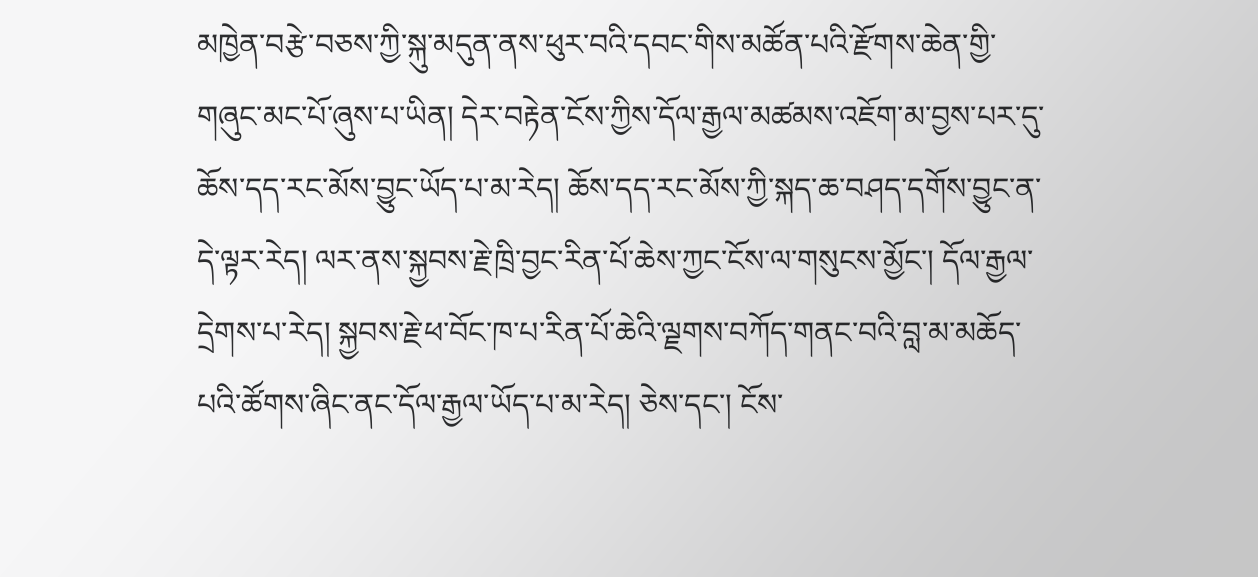མཁྱེན་བརྩེ་བཅས་ཀྱི་སྐུ་མདུན་ནས་ཕུར་བའི་དབང་གིས་མཚོན་པའི་རྫོགས་ཆེན་གྱི་གཞུང་མང་པོ་ཞུས་པ་ཡིན། དེར་བརྟེན་ངོས་ཀྱིས་དོལ་རྒྱལ་མཚམས་འཇོག་མ་བྱས་པར་དུ་ཆོས་དད་རང་མོས་བྱུང་ཡོད་པ་མ་རེད། ཆོས་དད་རང་མོས་ཀྱི་སྐད་ཆ་བཤད་དགོས་བྱུང་ན་དེ་ལྟར་རེད། ལར་ནས་སྐྱབས་རྗེ་ཁྲི་བྱང་རིན་པོ་ཆེས་ཀྱང་ངོས་ལ་གསུངས་མྱོང་། དོལ་རྒྱལ་དྲེགས་པ་རེད། སྐྱབས་རྗེ་ཕ་བོང་ཁ་པ་རིན་པོ་ཆེའི་ལྗགས་བཀོད་གནང་བའི་བླ་མ་མཆོད་པའི་ཚོགས་ཞིང་ནང་དོལ་རྒྱལ་ཡོད་པ་མ་རེད། ཅེས་དང་། ངོས་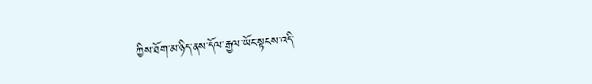ཀྱིས་ཐོག་མ་ཉིད་ནས་དོལ་རྒྱལ་ཡོང་སྟངས་འདི་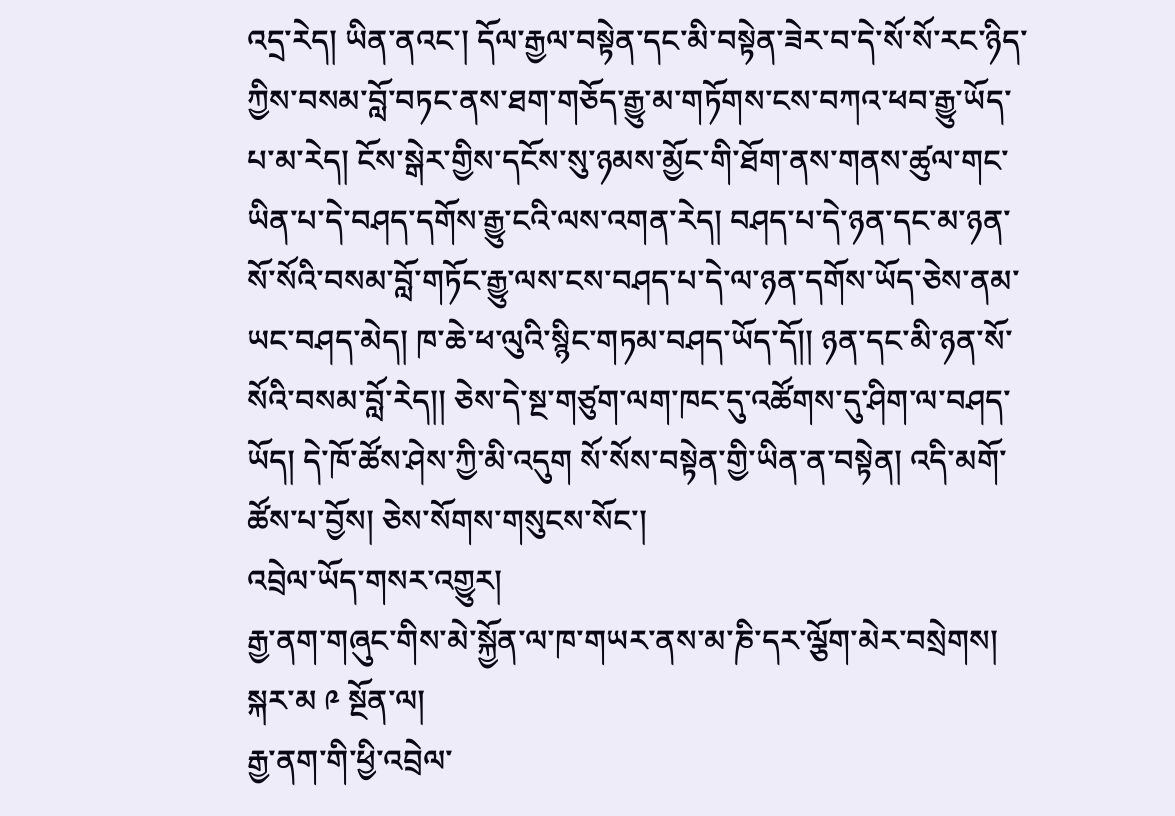འདྲ་རེད། ཡིན་ནའང་། དོལ་རྒྱལ་བསྟེན་དང་མི་བསྟེན་ཟེར་བ་དེ་སོ་སོ་རང་ཉིད་ཀྱིས་བསམ་བློ་བཏང་ནས་ཐག་གཅོད་རྒྱུ་མ་གཏོགས་ངས་བཀའ་ཕབ་རྒྱུ་ཡོད་པ་མ་རེད། ངོས་སྒེར་གྱིས་དངོས་སུ་ཉམས་མྱོང་གི་ཐོག་ནས་གནས་ཚུལ་གང་ཡིན་པ་དེ་བཤད་དགོས་རྒྱུ་ངའི་ལས་འགན་རེད། བཤད་པ་དེ་ཉན་དང་མ་ཉན་སོ་སོའི་བསམ་བློ་གཏོང་རྒྱུ་ལས་ངས་བཤད་པ་དེ་ལ་ཉན་དགོས་ཡོད་ཅེས་ནམ་ཡང་བཤད་མེད། ཁ་ཆེ་ཕ་ལུའི་སྙིང་གཏམ་བཤད་ཡོད་དོ།། ཉན་དང་མི་ཉན་སོ་སོའི་བསམ་བློ་རེད།། ཅེས་དེ་སྔ་གཙུག་ལག་ཁང་དུ་འཚོགས་དུ་ཤིག་ལ་བཤད་ཡོད། དེ་ཁོ་ཚོས་ཤེས་ཀྱི་མི་འདུག སོ་སོས་བསྟེན་གྱི་ཡིན་ན་བསྟེན། འདི་མགོ་ཚོས་པ་བྱོས། ཅེས་སོགས་གསུངས་སོང་།
འབྲེལ་ཡོད་གསར་འགྱུར།
རྒྱ་ནག་གཞུང་གིས་མེ་སྐྱོན་ལ་ཁ་གཡར་ནས་མ་ཎི་དར་ལྕོག་མེར་བསྲེགས།
སྐར་མ ༩ སྔོན་ལ།
རྒྱ་ནག་གི་ཕྱི་འབྲེལ་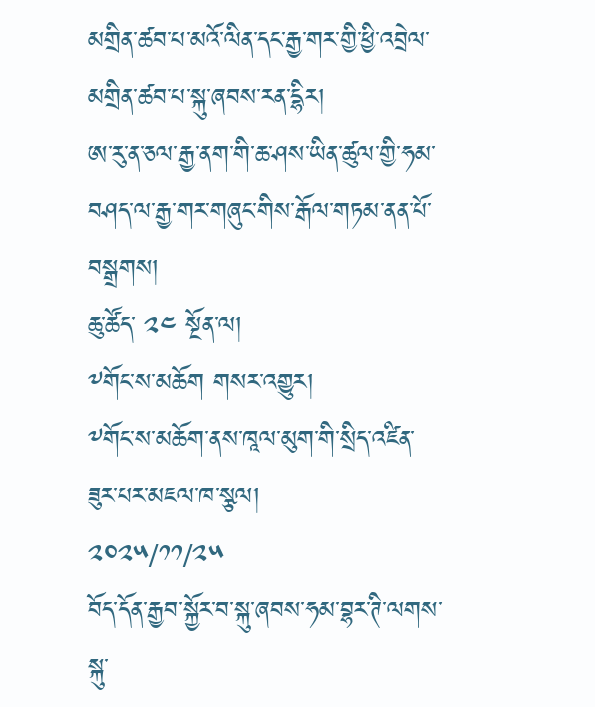མགྲིན་ཚབ་པ་མའོ་ལིན་དང་རྒྱ་གར་གྱི་ཕྱི་འབྲེལ་མགྲིན་ཚབ་པ་སྐུ་ཞབས་རན་དྷིར།
ཨ་རུ་ན་ཅལ་རྒྱ་ནག་གི་ཆ་ཤས་ཡིན་ཚུལ་གྱི་ཧམ་བཤད་ལ་རྒྱ་གར་གཞུང་གིས་རྒོལ་གཏམ་ནན་པོ་བསྒྲགས།
ཆུ་ཚོད་ ༢༤ སྔོན་ལ།
༸གོང་ས་མཆོག གསར་འགྱུར།
༸གོང་ས་མཆོག་ནས་ཁཱལ་མུག་གི་སྲིད་འཛིན་ཟུར་པར་མཇལ་ཁ་སྩལ།
༢༠༢༥/༡༡/༢༥
བོད་དོན་རྒྱབ་སྐྱོར་བ་སྐུ་ཞབས་ཧམ་བྷར་ཊི་ལགས་སྐུ་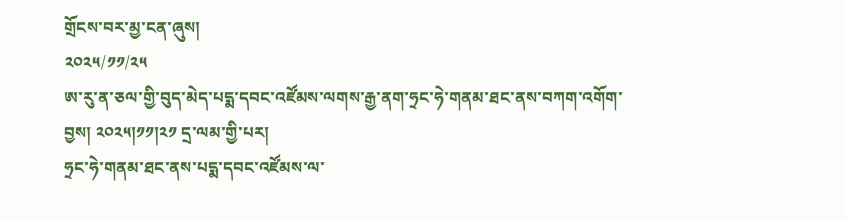གྲོངས་བར་མྱ་ངན་ཞུས།
༢༠༢༥/༡༡/༢༥
ཨ་རུ་ན་ཅལ་གྱི་བུད་མེད་པདྨ་དབང་འཛོམས་ལགས་རྒྱ་ནག་ཧྲང་ཧེ་གནམ་ཐང་ནས་བཀག་འགོག་བྱས། ༢༠༢༥།༡༡།༢༡ དྲ་ལམ་གྱི་པར།
ཧྲང་ཧེ་གནམ་ཐང་ནས་པདྨ་དབང་འཛོམས་ལ་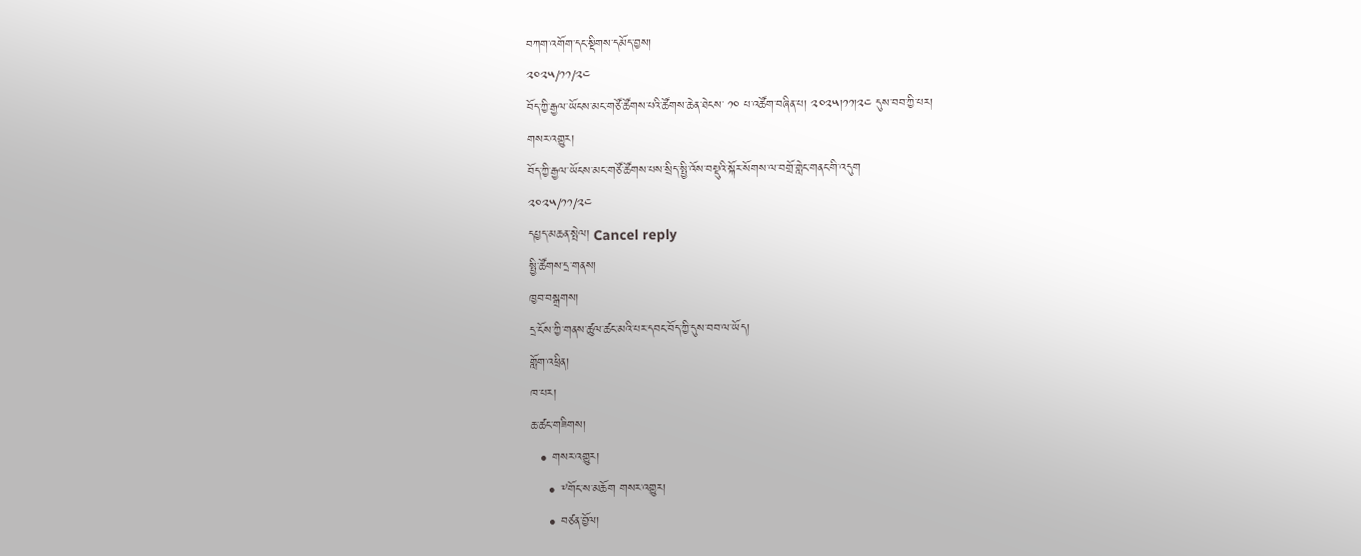བཀག་འགོག་དང་སྡིགས་དམོད་བྱས།
༢༠༢༥/༡༡/༢༤
བོད་ཀྱི་རྒྱལ་ཡོངས་མང་གཙོ་ཚོགས་པའི་ཚོགས་ཆེན་ཐེངས་ ༡༠ པ་འཚོག་བཞིན་པ། ༢༠༢༥།༡༡།༢༤ དུས་བབ་ཀྱི་པར།
གསར་འགྱུར།
བོད་ཀྱི་རྒྱལ་ཡོངས་མང་གཙོ་ཚོགས་པས་སྲིད་སྤྱི་འོས་བསྡུའི་སྐོར་སོགས་ལ་བགྲོ་གླེང་གནང་གི་འདུག
༢༠༢༥/༡༡/༢༤
དཔྱད་མཆན་སྤེལ། Cancel reply
སྤྱི་ཚོགས་དྲ་གནས།
ཁྱབ་བསྒྲགས།
དྲ་ངོས་ཀྱི་གནས་ཚུལ་ཚང་མའི་པར་དབང་བོད་ཀྱི་དུས་བབ་ལ་ཡོད།
གློག་འཕྲིན།
ཁ་པར།
ཆ་ཚང་གཟིགས།
  • གསར་འགྱུར།
    • ༸གོང་ས་མཆོག གསར་འགྱུར།
    • བཙན་བྱོལ།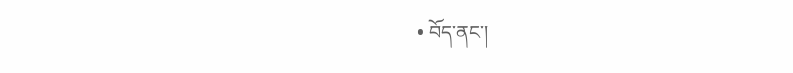• བོད་ནང་།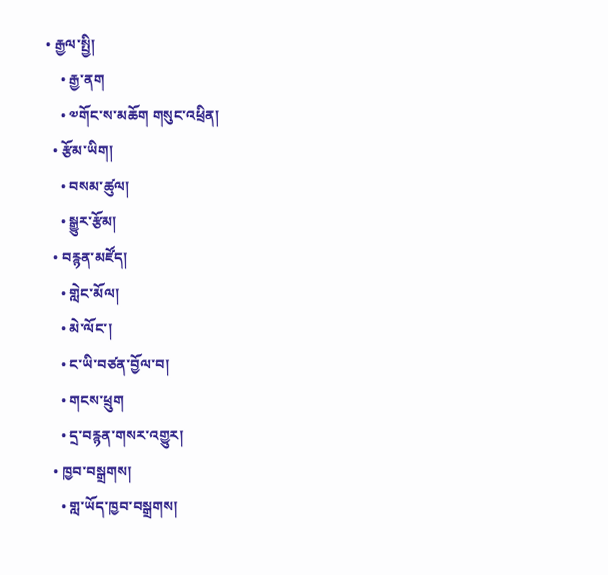• རྒྱལ་སྤྱི།
    • རྒྱ་ནག
    • ༧གོང་ས་མཆོག གསུང་འཕྲིན།
  • རྩོམ་ཡིག།
    • བསམ་ཚུལ།
    • སྒྱུར་རྩོམ།
  • བརྙན་མཛོད།
    • གླེང་མོལ།
    • མེ་ལོང་།
    • ང་ཡི་བཙན་བྱོལ་བ།
    • གངས་ཕྲུག
    • དྲ་བརྙན་གསར་འགྱུར།
  • ཁྱབ་བསྒྲགས།
    • གླ་ཡོད་ཁྱབ་བསྒྲགས།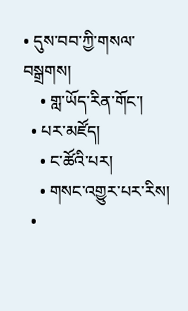• དུས་བབ་ཀྱི་གསལ་བསྒྲགས།
    • གླ་ཡོད་རིན་གོང་།
  • པར་མཛོད།
    • ང་ཚོའི་པར།
    • གསང་འགྱུར་པར་རིས།
  •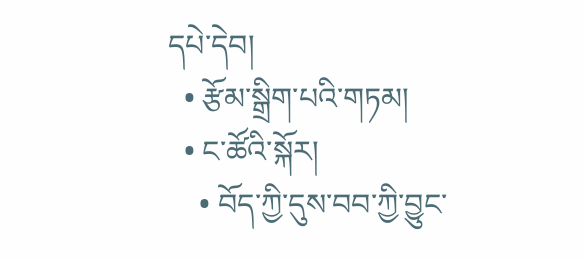དཔེ་དེབ།
  • རྩོམ་སྒྲིག་པའི་གཏམ།
  • ང་ཚོའི་སྐོར།
    • བོད་ཀྱི་དུས་བབ་ཀྱི་བྱུང་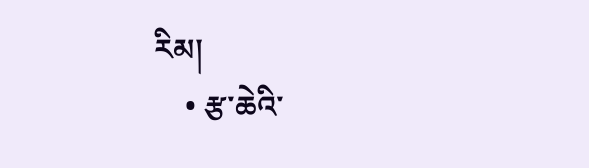རིམ།
    • རྩ་ཆེའི་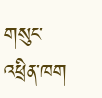གསུང་འཕྲིན་ཁག